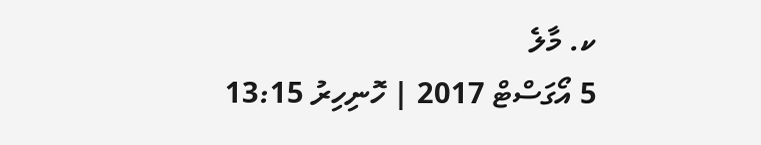ކ. މާލެ
5 އޯގަސްޓް 2017 | ހޮނިހިރު 13:15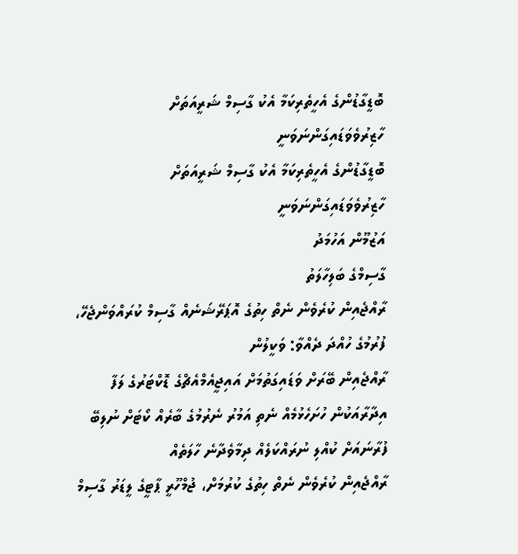ބޮޑީގާޑުންގެ އެހީތެރިކަމާ އެކު ގާސިމް ޝަރީއަތަށް ހާޒިރުވެވަޑައިގަންނަވަނީ
ބޮޑީގާޑުންގެ އެހީތެރިކަމާ އެކު ގާސިމް ޝަރީއަތަށް ހާޒިރުވެވަޑައިގަންނަވަނީ
އަޒުމޫން އަހުމަދު
ގާސިމްގެ ބަލިހާލަތު
ރާއްޖެއިން ކުރެވެން ނެތް ހިތުގެ އޮޕަރޭޝަނެއް ގާސިމް ކުރައްވަންޖެހޭ، ފުރުމުގެ ހުއްދަ ދެއްވާ: ވަކީލުން
ރާއްޖެއިން ބޭރަށް ވަޑައިގަތުމަށް އައިޖީއެމްއެޗްގެ ޑޮކްޓަރުގެ ލަފާ
އިދާރާއަކުން ހުށަހެޅުމެއް ނެތި އަމުރު ނެރުމުގެ ބާރެއް ކޯޓަށް ނުލިބޭ
ފުރާނައަށް ކުއްލި ނުރައްކަލެއް ދިމާވެދާނެ ހާލަތެއް
ރާއްޖެއިން ކުރެވެން ނެތް ހިތުގެ ކުރުމަށް، ޖުމްހޫރީ ޕާޓީގެ ލީޑަރު ގާސިމް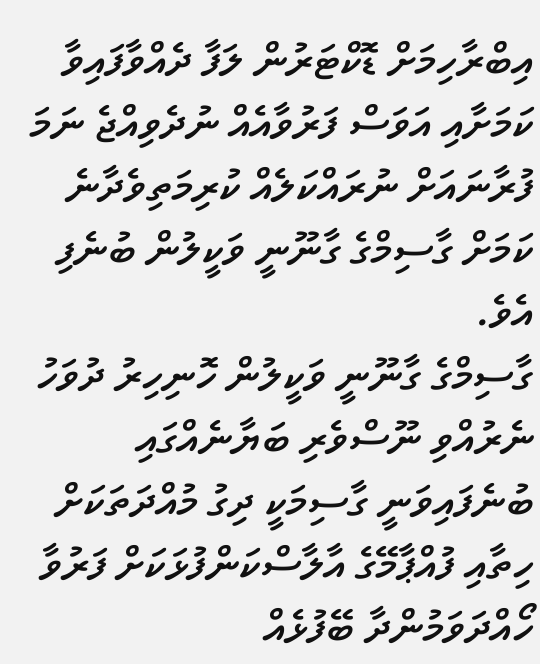އިބްރާހިމަށް ޑޮކްޓަރުން ލަފާ ދެއްވާފައިވާ ކަމަށާއި އަވަސް ފަރުވާއެއް ނުދެވިއްޖެ ނަމަ ފުރާނައަށް ނުރައްކަލެއް ކުރިމަތިވެދާނެ ކަމަށް ގާސިމްގެ ގާނޫނީ ވަކީލުން ބުނެފި އެވެ.
ގާސިމްގެ ގާނޫނީ ވަކީލުން ހޮނިހިރު ދުވަހު ނެރުއްވި ނޫސްވެރި ބަޔާނެއްގައި ބުނެފައިވަނީ ގާސިމަކީ ދިގު މުއްދަތަކަށް ހިތާއި ފުއްޕާމޭގެ އާލާސްކަންފުޅަކަށް ފަރުވާ ހޯއްދަވަމުންދާ ބޭފުޅެއް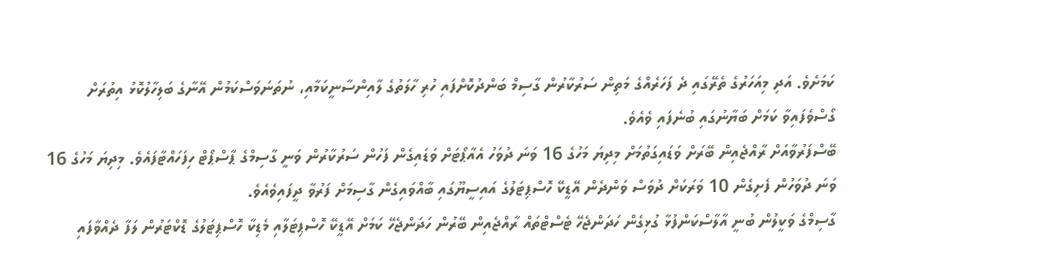ކަމަށެވެ. އަދި މިއަހަރުގެ ތެރޭގައި ދެ ފަހަރެއްގެ މަތިން ސަރުކާރުން ގާސިމް ބަންދުކޮށްފައި ހުރި ހާލަތުގެ ލާއިންސާނީކަމާއި، ނުތަނަވަސްކަމުން އޭނާގެ ބަލިހާލުކޮޅު އިތުރަށް ގޯސްވެފައިވާ ކަމަށް ބަޔާނުގައި ބުނެފައި ވެއެވެ.
ބޭސްފަރުވާއަށް ރާއްޖެއިން ބޭރަށް ވަޑައިގަތުމަށް މިދިޔަ މަހުގެ 16 ވަނަ ދުވަހު އެއާޕޯޓަށް ވަޑައިގެން ފަހުން ސަރުކާރުން ވަނީ ގާސިމްގެ ޕާސްޕޯޓް ހިފަހައްޓާފައެވެ. މިދިޔަ މަހުގެ 16 ވަނަ ދުވަހުން ފެށިގެން 10 ވަރަކަށް ދުވަސް ވަންދެން އޭޑީކޭ ހޮސްޕިޓަލުގެ އައިސީޔޫގައި ބާއްވައިގެން ގާސިމަށް ފަރުވާ ދީފައިވެއެވެ.
ގާސިމްގެ ވަކީލުން ބުނީ އާލާސްކަންފުޅާ ގުޅިގެން ހަދަންޖެހޭ ޓެސްޓްތައް ރާއްޖެއިން ބޭރުން ހަދަންޖެހޭ ކަމަށް އޭޑީކޭ ހޮސްޕިޓަލާއި މެޑިކާ ހޮސްޕިޓަލުގެ ޑޮކްޓަރުން ލަފާ ދެއްވާފައި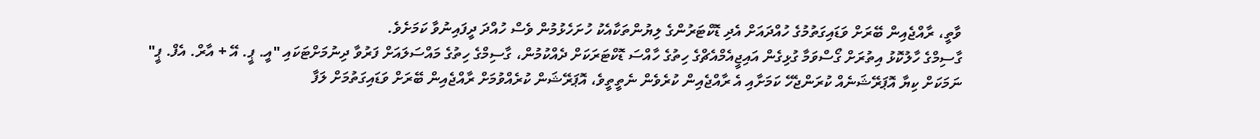ވާތީ، ރާއްޖެއިން ބޭރަށް ވަޑައިގަތުމުގެ ހުއްދައަށް އެދި ޑޮކްޓަރުންގެ ލިޔުންތަކާއެކު ހުށަހެޅުމުން ވެސް ހުއްދަ ދީފައިނުވާ ކަމަށެވެ.
ގާސިމްގެ ހާލުކޮޅު އިތުރަށް ގޯސްވަމާ ގުޅިގެން އައިޖީއެމްއެޗްގެ ހިތުގެ ހާއްސަ ޑޮކްޓަރަކަށް ދެއްކުމުން، ގާސިމްގެ ހިތުގެ މައްސަލައަށް ފަރުވާ ދިނުމަށްޓަކައި "އީ. ޕީ. އޭ + އާރް. އެފް. ޕީ" ނަމަކަށް ކިޔާ އޮޕަރޭޝަނެއް ކުރަންޖެހޭ ކަމަށާއި އެ ރާއްޖެއިން ކުރެވެން ނެތީތީވެ، އޮޕަރޭޝަން ކުރެއްވުމަށް ރާއްޖެއިން ބޭރަށް ވަޑައިގަތުމަށް ލަފާ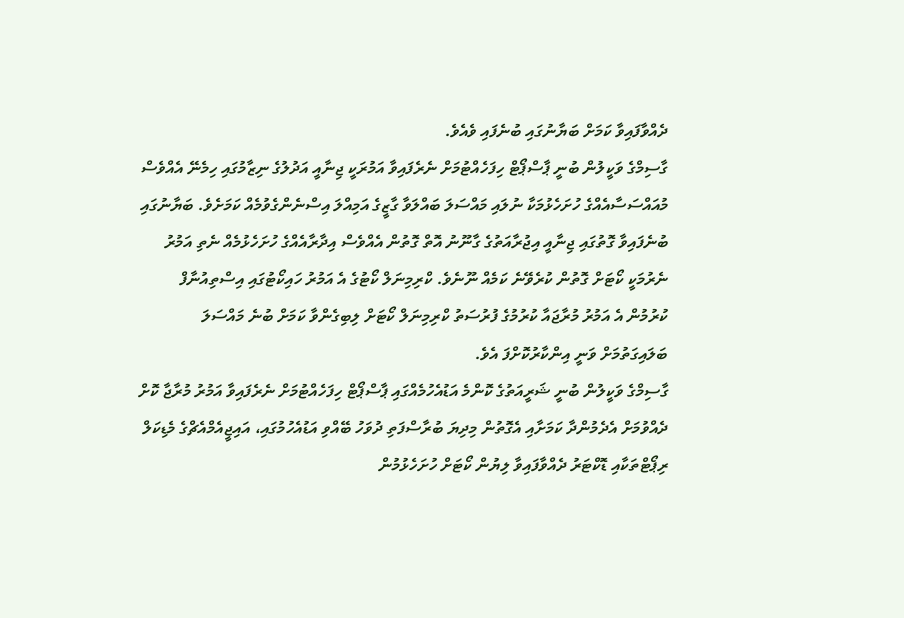ދެއްވާފައިވާ ކަމަށް ބަޔާނުގައި ބުނެފައި ވެއެވެ.
ގާސިމްގެ ވަކީލުން ބުނީ ޕާސްޕޯޓް ހިފަހެއްޓުމަށް ނެރެފައިވާ އަމުރަކީ ޖިނާއީ އަދުލުގެ ނިޒާމުގައި ހިމެނޭ އެއްވެސް މުއައްސަސާއެއްގެ ހުށަހެޅުމަކާ ނުލައި މައްސަލަ ބައްލަވާ ގާޒީގެ އަމިއްލަ އިސްނެންގެވުމެއް ކަމަށެވެ. ބަޔާނުގައި ބުނެފައިވާ ގޮތުގައި ޖިނާއީ އިޖުރާއަތުގެ ގާނޫނު އޮތް ގޮތުން އެއްވެސް އިދާރާއެއްގެ ހުށަހެޅުމެއް ނެތި އަމުރު ނެރުމަކީ ކޯޓަށް ގޮތުން ކުރެވޭނެ ކަމެއް ނޫނެވެ. ކްރިމިނަލް ކޯޓުގެ އެ އަމުރު ހައިކޯޓުގައި އިސްތިއުނާފް ކުރުމުން އެ އަމުރު މުރާޖައާ ކުރުމުގެ ފުރުސަތު ކްރިމިނަލް ކޯޓަށް ލިބިގެންވާ ކަމަށް ބުނެ މައްސަލަ ބަލައިގަތުމަށް ވަނީ އިންކާރުކޮށްފަ އެވެ.
ގާސިމްގެ ވަކީލުން ބުނީ ޝަރީއަތުގެ ކޮންމެ އަޑުއެހުމެއްގައި ޕާސްޕޯޓް ހިފަހެއްޓުމަށް ނެރެފައިވާ އަމުރު މުރާޖާ ކޮށް ދެއްވުމަށް އެދެމުންދާ ކަމަށާއި އެގޮތުން މިދިޔަ ބުރާސްފަތި ދުވަހު ބޭއްވި އަޑުއެހުމުގައި، އައިޖީއެމްއެޗްގެ މެޑިކަލް ރިޕޯޓްތަކާއި ޑޮކްޓަރު ދެއްވާފައިވާ ލިޔުން ކޯޓަށް ހުށަހެޅުމުން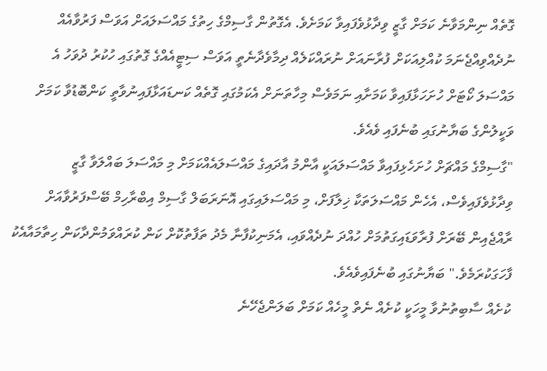ގޮތެއް ނިންމަވާނެ ކަމަށް ގާޒީ ވިދާޅުވެފައިވާ ކަމަށެވެ. އެގޮތުން ގާސިމްގެ ހިތުގެ މައްސަލައަށް އަވަސް ފަރުވާއެއް ނުދެއްވިއްޖެނަމަ ކުއްލިއަކަށް ފުރާނައަށް ނުރައްކަލެއް ދިމާވެދާނެތީ އަވަސް ސިޓީއެއްގެ ގޮތުގައި ހުކުރު ދުވަހު އެ މައްސަލަ ކޯޓަށް ހުށަހަޅާފައިވާ ކަމަށާއި ނަމަވެސް މިހާތަނަށް އެކަމުގައި ގޮތެއް ކަނޑައަޅާފައިނުވާތީ ކަންބޮޑުވާ ކަމަށް ވަކީލުންގެ ބަޔާނުގައި ބުނެފައި ވެއެވެ.
"ގާސިމްގެ މައްޗަށް ހުށަހެޅިފައިވާ މައްސަލައަކީ އާންމު އާދައިގެ މައްސަލައެއްކަމަށް މި މައްސަލަ ބައްލަވާ ގާޒީ ވިދާޅުވެފައިވެސް، އެހެން މައްސަލަތަކާ ޚިލާފަށް، މި މައްސަލައިގައި އޮނަރަބަލް ގާސިމް އިބްރާހިމް ބޭސްފަރުވާއަށް ރާއްޖެއިން ބޭރަށް ފުރާވަޑައިގަތުމަށް ހުއްދަ ނުދެއްވައި، އެމަނިކުފާނާ މެދު ތަފާތުކޮށް ކަން ކުރައްވަމުންދާކަން ހިތާމައާއެކު ފާހަގަކުރަމެވެ." ބަޔާނުގައި ބުނެފައިވެއެވެ.
ކުށެއް ސާބިތުނުވާ މީހަކީ ކުށެއް ނެތް މީހެއް ކަމަށް ބަލަންޖެހޭނެ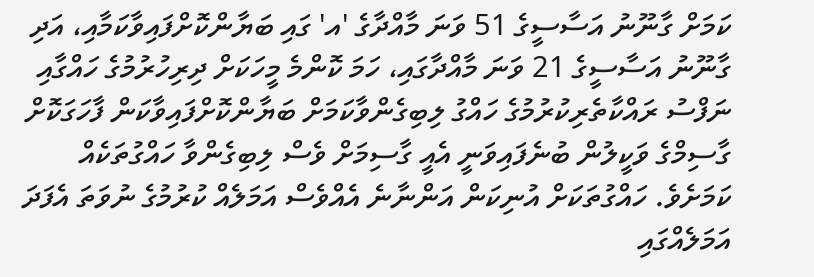ކަމަށް ގާނޫނު އަސާސީގެ 51 ވަނަ މާއްދާގެ 'އ' ގައި ބަޔާންކޮށްފައިވާކަމާއި، އަދި ގާނޫނު އަސާސީގެ 21 ވަނަ މާއްދާގައި، ހަމަ ކޮންމެ މީހަކަށް ދިރިހުރުމުގެ ހައްގާއި ނަފްސު ރައްކާތެރިކުރުމުގެ ހައްގު ލިބިގެންވާކަމަށް ބަޔާންކޮށްފައިވާކަން ފާހަގަކޮށް ގާސިމްގެ ވަކީލުން ބުނެފައިވަނީ އެއީ ގާސިމަށް ވެސް ލިބިގެންވާ ހައްގުތަކެއް ކަމަށެވެ. ހައްގުތަކަށް އުނިކަން އަންނާނެ އެއްވެސް އަމަލެއް ކުރުމުގެ ނުވަތަ އެފަދަ އަމަލެއްގައި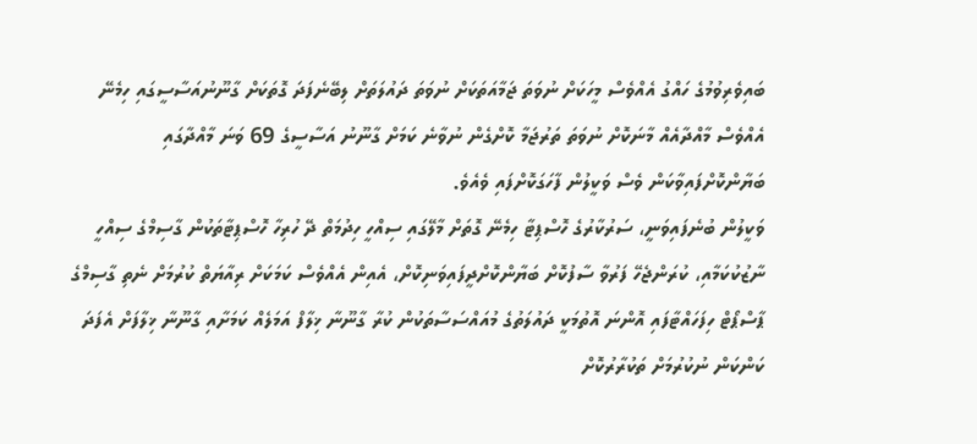ބައިވެރިވުމުގެ ހައްގު އެއްވެސް މީހަކަށް ނުވަތަ ޖަމާއަތަކަށް ނުވަތަ ދައުލަތަށް ލިބޭނެފަދަ ގޮތަކަށް ގާނޫނުއަސާސީގައި ހިމެނޭ އެއްވެސް މާއްދާއެއް މާނަކޮށް ނުވަތަ ތަރުޖަމާ ކޮށްގެން ނުވާނެ ކަމަށް ގާނޫނު އަސާސީގެ 69 ވަނަ މާއްދާގައި ބަޔާންކޮށްފައިވާކަން ވެސް ވަކީލުން ފާހަގަކޮށްފައި ވެއެވެ.
ވަކީލުން ބުނެފައިވަނީ، ސަރުކާރުގެ ހޮސްޕިޓާ ހިމެނޭ ގޮތަށް މާލޭގައި ސިއްހީ ހިދުމަތް ދޭ ހުރިހާ ހޮސްޕިޓާތަކުން ގާސިމްގެ ސިއްހީ ނާޒުކުކަމާއި، ކުރަންޖެހޭ ފަރުވާ ސާފުކޮށް ބަޔާންކޮށްދީފައިވަނިކޮށް، އެއިން އެއްވެސް ކަމަކަށް ރިއާޔަތް ކުރުމަށް ނެތި ގާސިމްގެ ޕާސްޕޯޓް ހިފަހައްޓާފައި އޮންނަ އޮތުމަކީ ދައުލަތުގެ މުއައްސަސާތަކުން ކުރާ ގާނޫނާ ޚިލާފް އަމަލެއް ކަމަށާއި ގާނޫނާ ޚިލާފަށް އެފަދަ ކަންކަން ނުކުރުމަށް ތަކުރާރުކޮށް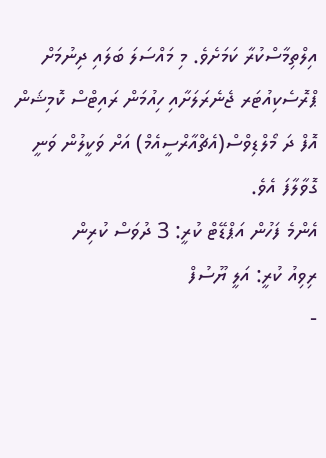އިލްތިމާސްކުރާ ކަމަށެވެ. މި މައްސަލަ ބަލައި ދިނުމަށް ޕްރޮސެކިއުޓަރ ޖެނެރަލަށާއި ހިއުމަން ރައިޓްސް ކޮމިޝަން އޮފް ދަ މޯލްޑިވްސް(އެޗްއާރްސީއެމް) އަށް ވަކީލުން ވަނީ ގޮވާލާފަ އެވެ.
އެންމެ ފަހުން އަޕްޑޭޓް ކުރީ: 3 ދުވަސް ކުރިން
ރިވިއު ކުރީ: އަލީ ޔޫސުފް
-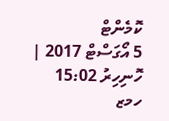ކޮމެންޓް
5 އޯގަސްޓް 2017 | ހޮނިހިރު 15:02
ހމޒ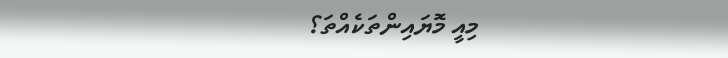މިއީ މޮޔައިންތަކެއްތަ؟